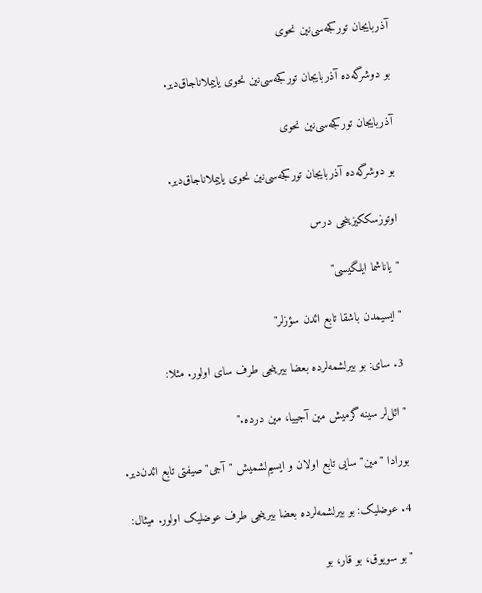آذربایجان تورکجه‌سی‌نین نحوی

بو دوشرگه‌ده آذربایجان تورکجه‌سی‌نین نحوی یاییملاناجاق‌دیر.

آذربایجان تورکجه‌سی‌نین نحوی

بو دوشرگه‌ده آذربایجان تورکجه‌سی‌نین نحوی یاییملاناجاق‌دیر.

اوتوزسککیزینجى درس

"یاناشما ایلگیسى"

"ایسیمدن باشقا تابع ائدن سؤزلر"

3. ساى: بو بیرلشمه‌لرده بعضا بیرینجى طرف ساى اولور. مثلا:

"ائل‌لر سینه گرمیش مین آجییا، مین درده."

بورادا "مین" سایى تابع اولان و ایسیم‌لشمیش "آجى" صیفتى تابع ائدن‌دیر.

4. عوضلیک: بو بیرلشمه‌لرده بعضا بیرینجى طرف عوضلیک اولور. میثال:

"بو سویوق، بو قار، بو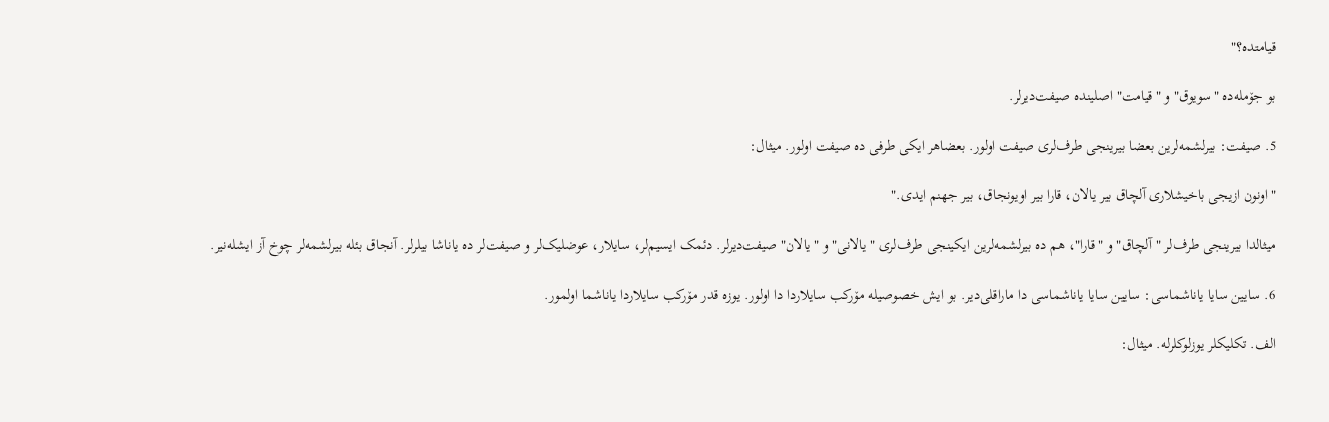قیامتده؟"

بو جۆمله‌ده "سویوق" و "قیامت" اصلینده صیفت‌دیرلر.

5. صیفت: بیرلشمه‌لرین بعضا بیرینجى طرف‌لرى صیفت اولور. بعضاهر ایکى طرفى ده صیفت اولور. میثال:

"اونون ازیجى باخیشلارى آلچاق بیر یالان، قارا بیر اویونجاق، بیر جهنم ایدى."

میثالدا بیرینجى طرف‌لر "آلچاق" و "قارا"، هم ده بیرلشمه‌لرین ایکینجى طرف‌لرى "یالانى" و "یالان" صیفت‌دیرلر. دئمک ایسیم‌لر، سایلار، عوضلیک‌لر و صیفت‌لر ده یاناشا بیلرلر. آنجاق بئله بیرلشمه‌لر چوخ آز ایشله‌نیر.

6. سایین سایا یاناشماسى: سایین سایا یاناشماسى دا ماراقلی‌دیر. بو ایش خصوصیله مۆرکب سایلاردا دا اولور. یوزه قدر مۆرکب سایلاردا یاناشما اولمور.

الف. تکلیکلر یوزلوکلرله. میثال: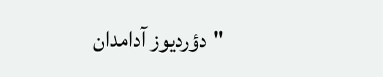"دؤردیوز آدامدان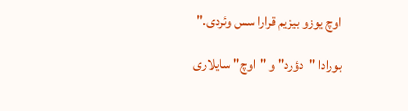اوچ یوزو بیزیم قرارا سس وئردى."

بورادا "دؤرد" و "اوچ" سایلارى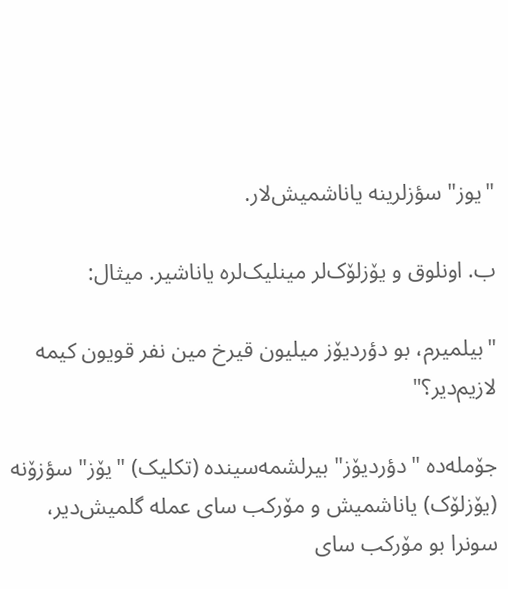"یوز" سؤزلرینه یاناشمیش‌لار.

ب. اونلوق و یۆزلۆک‌لر مینلیک‌لره یاناشیر. میثال:

"بیلمیرم، بو دؤردیۆز میلیون قیرخ مین نفر قویون کیمه لازیم‌دیر؟"

جۆمله‌ده "دؤردیۆز" بیرلشمه‌سینده (تکلیک) "یۆز" سؤزۆنه (یۆزلۆک) یاناشمیش و مۆرکب ساى عمله گلمیش‌دیر، سونرا بو مۆرکب ساى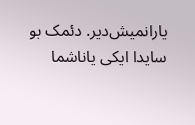یارانمیش‌دیر. دئمک بو سایدا ایکى یاناشما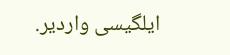ایلگیسى واردیر.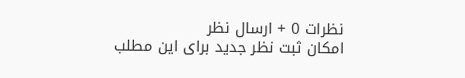نظرات 0 + ارسال نظر
امکان ثبت نظر جدید برای این مطلب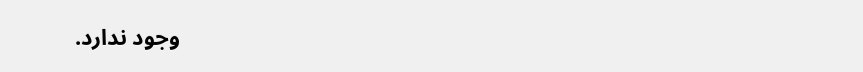وجود ندارد.